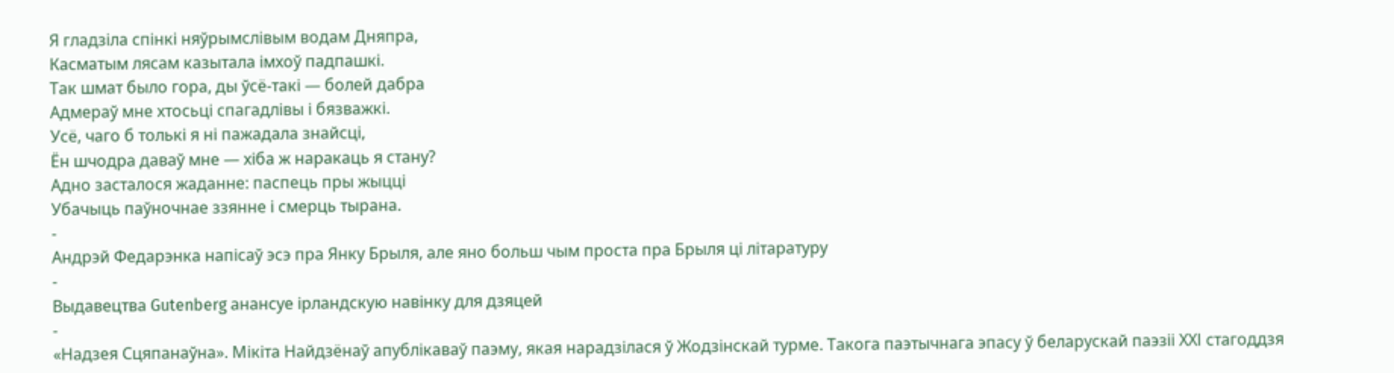Я гладзіла спінкі няўрымслівым водам Дняпра,
Касматым лясам казытала імхоў падпашкі.
Так шмат было гора, ды ўсё-такі — болей дабра
Адмераў мне хтосьці спагадлівы і бязважкі.
Усё, чаго б толькі я ні пажадала знайсці,
Ён шчодра даваў мне — хіба ж наракаць я стану?
Адно засталося жаданне: паспець пры жыцці
Убачыць паўночнае ззянне і смерць тырана.
-
Андрэй Федарэнка напісаў эсэ пра Янку Брыля, але яно больш чым проста пра Брыля ці літаратуру
-
Выдавецтва Gutenberg анансуе ірландскую навінку для дзяцей
-
«Надзея Сцяпанаўна». Мікіта Найдзёнаў апублікаваў паэму, якая нарадзілася ў Жодзінскай турме. Такога паэтычнага эпасу ў беларускай паэзіі ХХІ стагоддзя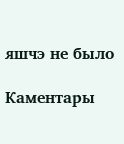яшчэ не было

Каментары